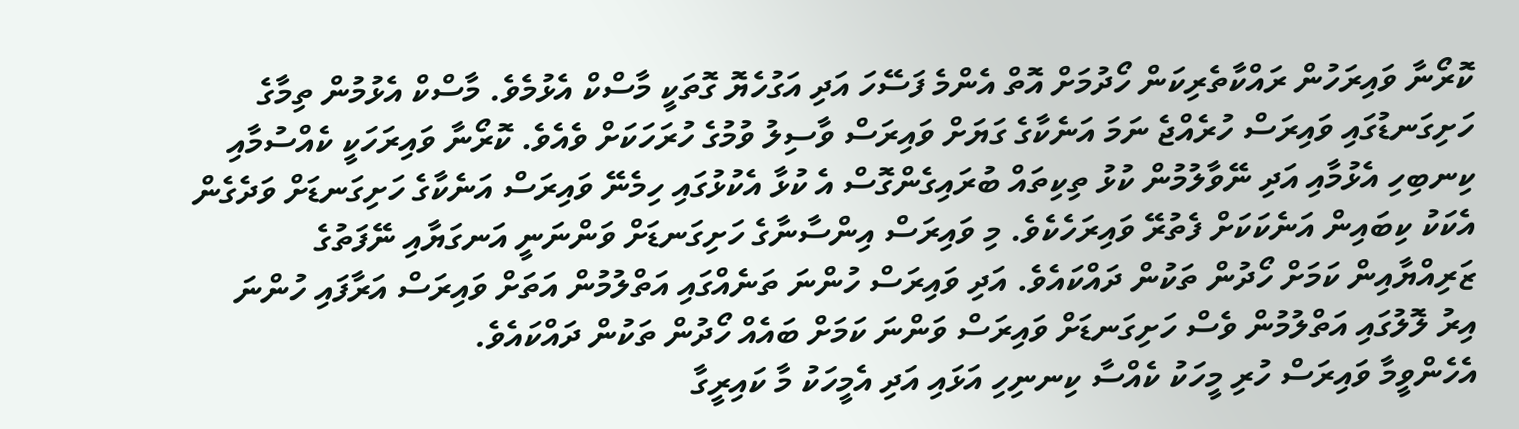ކޮރޯނާ ވައިރަހުން ރައްކާތެރިކަން ހޯދުމަށް އޮތް އެންމެ ފަސޭހަ އަދި އަގުހެޔޮ ގޮތަކީ މާސްކް އެޅުމެވެ. މާސްކް އެޅުމުން ތިމާގެ ހަށިގަނޑުގައި ވައިރަސް ހުރެއްޖެ ނަމަ އަނެކާގެ ގަޔަށް ވައިރަސް ވާސިލު ވުމުގެ ހުރަހަކަށް ވެއެވެ. ކޮރޯނާ ވައިރަހަކީ ކެއްސުމާއި ކިނބިހި އެޅުމާއި އަދި ނޭވާލުމުން ކުޅު ތިކިތައް ބުރައިގެންގޮސް އެ ކުޅާ އެކުޅުގައި ހިމެނޭ ވައިރަސް އަނެކާގެ ހަށިގަނޑަށް ވަދެގެން އެކަކު ކިބައިން އަނެކަކަށް ފެތުރޭ ވައިރަހެކެވެ. މި ވައިރަސް އިންސާނާގެ ހަށިގަނޑަށް ވަންނަނީ އަނގަޔާއި ނޭފަތުގެ ޒަރިއްޔާއިން ކަމަށް ހޯދުން ތަކުން ދައްކައެވެ. އަދި ވައިރަސް ހުންނަ ތަނެއްގައި އަތްލުމުން އަތަށް ވައިރަސް އަރާފައި ހުންނަ އިރު ލޮލުގައި އަތްލުމުން ވެސް ހަށިގަނޑަށް ވައިރަސް ވަންނަ ކަމަށް ބައެއް ހޯދުން ތަކުން ދައްކައެވެ.
އެހެންވީމާ ވައިރަސް ހުރި މީހަކު ކެއްސާ ކިނނިހި އަޅައި އަދި އެމީހަކު މާ ކައިރީގާ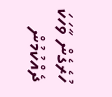ހުރެގެން ވާހަކަ ދެއްކުމުން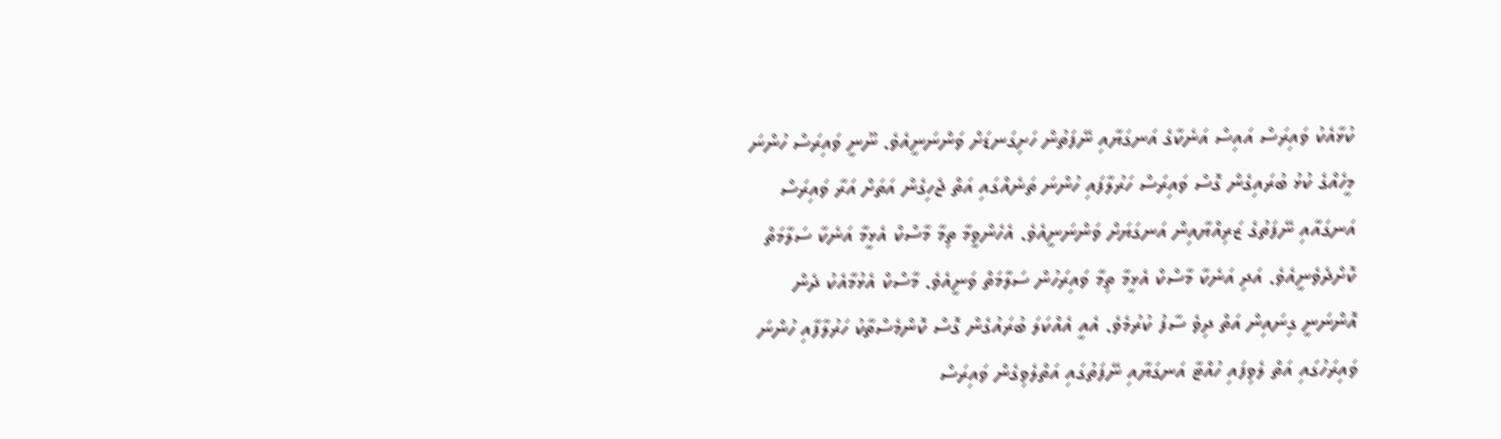ކުޅާއެކު ވައިރަސް އައިސް އަނެކާގެ އަނގަޔާއި ނޭފަތުން ހަށިގަނޑަށް ވަންނަނީއެވެ. ނޫނީ ވައިރަސް ހުންނަ މީހެއްގެ ކުޅު ބުރައިގެން ގޮސް ވައިރަސް ހަރުލާފައި ހުންނަ ތަނެއްގައި އަތް ޖެހިގެން އަތަށް އަރާ ވައިރަސް އަނގައާއި ނޭފަތުގެ ޒަރިއްޔާއިން އަނގަޔަށް ވަންނަނީއެވެ. އެހެންވީމާ ތިމާ މާސްކް އެޅީމާ އަނެކާ ސަލާމަތް ކޮށްދެވެނީއެވެ. އަދި އަނެކާ މާސްކް އެޅީމާ ތިމާ ވައިރަހުން ސަލާމަތް ވަނީއެވެ. މާސްކް އެޅުމާއެކު ދެން އޮންނަނީ ގިނައިން އަތް ދިވެ ސާފު ކުރުމެވެ. އެއީ އެއްކަލަ ބުރައުގެން ގޮސް ކޮންމެސްތާކު ހަރުލާފާއި ހުންނަ ވައިރަހުގައި އަތް ލެވިފައި ހުއްޓާ އަނގަޔާއި ނޭފަތުގައި އަތްލެވިގެން ވައިރަސް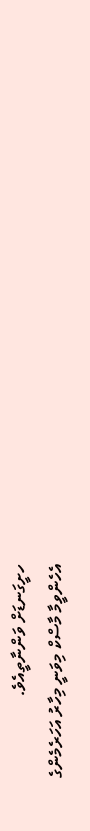ހށީގަނޑަށް ވަންނާތީއެވެ.
އެހެންވީމާ މާސްކް މިވަނީ މިހާރު އަހަރެމެންގެ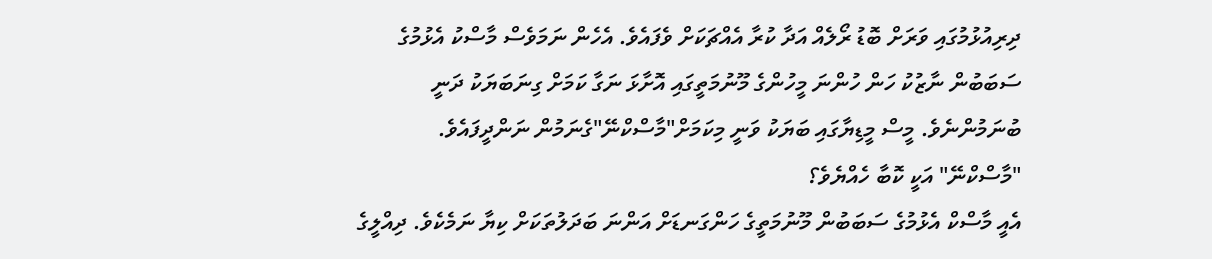ދިރިއުޅުމުގައި ވަރަށް ބޮޑު ރޯލެއް އަދާ ކުރާ އެއްޗަކަށް ވެފައެވެ. އެހެން ނަމަވެސް މާސްކު އެޅުމުގެ ސަބަބުން ނާޒުކު ހަން ހުންނަ މީހުންގެ މޫނުމަތީގައި އޮށާޅަ ނަގާ ކަމަށް ގިނަބަޔަކު ދަނީ ބުނަމުންނެވެ. މީސް މީޑިޔާގައި ބަޔަކު ވަނީ މިކަމަށް"މާސްކްނޭ"ގެނަމުން ނަންދީފައެވެ.
"މާސްކްނޭ" އަކީ ކޮބާ ހެއްޔެވެ؟
އެއީ މާސްކް އެޅުމުގެ ސަބަބުން މޫނުމަތީގެ ހަންގަނޑަށް އަންނަ ބަދަލުތަކަށް ކިޔާ ނަމެކެވެ. ދިއްލީގެ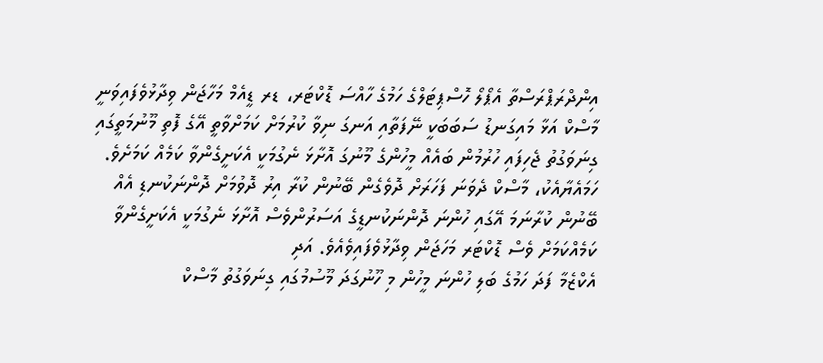އިންދްރަޕްރަސްތާ އެޕޯލޯ ހޮސްޕިޓަލްގެ ހަމުގެ ހާއްސަ ޑޮކްޓަރ، ޑރ ޑީއެމް މަހާޖަން ވިދާޅުވެފައިވަނީ މާސްކް އަޅާ މައިގަނޑު ސަބަބަކީ ނޭފަތާއި އަނގަ ނިވާ ކުރުމަށް ކަމަށްވާތީ އޭގެ ފޮތި މޫނުމަތީގައި ގިނަވަގުތު ޖެހިފައި ހުރުމުން ބައެއް މީހުންގެ މޫނުގަ އޮށާޅަ ނެގުމަކީ އެކަށީގެންވާ ކަމެއް ކަމަށެވެ. ހަމައެޔާއެކު، މާސްކް ދެވަނަ ފަހަރަށް ދޮވެގެން ބޭނުން ކުރާ އިރު ދޮވުމަށް ދޮންނަކުނޑި އެއް ބޭނުން ކުރާނަމަ އޭގައި ހުންނަ ދޮންނަކުނޑީގެ އަސަރުންވެސް އޮށާޅަ ނެގުމަކީ އެކަށީގެންވާ ކަމެއްކަމަށް ވެސް ޑޮކްޓަރ މަހަޖަން ވިދާޅުވެފައިވެއެވެ. އަދި
އެކްޒެމާ ފަދަ ހަމުގެ ބަލި ހުންނަ މީހުން މި ހޫނުގަދަ މޫސުމުގައި ގިނަވަގުތު މާސްކް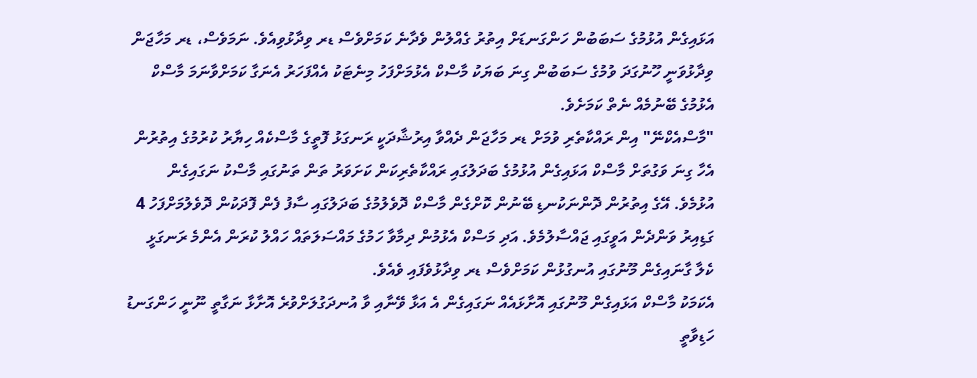އަޅައިގެން އުޅުމުގެ ސަބަބުން ހަންގަނޑަށް އިތުރު ގެއްލުން ވެދާނެ ކަމަށްވެސް ޑރ ވިދާޅުވިއެވެ. ނަމަވެސް، ޑރ މަހާޖަން ވިދާޅުވަނީ ހޫނުގަދަ ވުމުގެ ސަބަބުން ގިނަ ބަޔަކު މާސްކް އެޅުމަށްފަހު މިނެޓަކު އެއްފަހަރު އެނަގާ ކަމަށްވާނަމަ މާސްކް އެޅުމުގެ ބޭނުމެއް ނެތް ކަމަށެވެ.
"މާސްއެކްނޭ" އިން ރައްކާތެރި ވުމަށް ޑރ މަހާޖަން ދެއްވާ އިރުޝާދަކީ ރަނގަޅު ފޮތީގެ މާސްކެއް ހިޔާރު ކުރުމުގެ އިތުރުން އެހާ ގިނަ ވަގުތަށް މާސްކް އަޅައިގެން އުޅުމުގެ ބަދަލުގައި ރައްކާތެރިކަން ކަށަވަރު ތަން ތަނުގައި މާސްކު ނަގައިގެން އުޅުމެވެ. އޭގެ އިތުރުން ދޮންނަކުނޑި ބޭނުން ކޮށްގެން މާސްކް ދޮވެލުމުގެ ބަދަލުގައި ސާފު ފެން ފޮދަކުން ދޮވެލުމަށްފަހު 4 ގަޑިއިރު ވަންދެން އަވީގައި ޖައްސާލުމެވެ. އަދި މަސްކް އެޅުމުން ދިމާވާ ހަމުގެ މައްސަލަތައް ހައްލު ކުރަން އެންމެ ރަނގަޅީ ކެލާ ގާނައިގެން މޫނުގައި އުނގުޅުން ކަމަށްވެސް ޑރ ވިދާޅުވެފައި ވެއެވެ.
އެކަމަކު މާސްކް އަޅައިގެން މޫނުގައި އޮށާޅައެއް ނަގައިގެން އެ އަޅާ ވޭނާއި ވާ އުނދަގުލަށްވުރެ އޮށާޅާ ނަގާތީ ނޫނީ ހަންގަނޑު ހަޑިވާތީ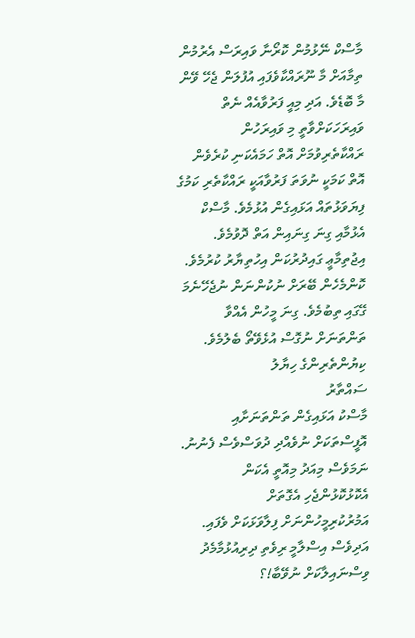މާސްކް ނޭޅުމުން ކޮރޯނާ ވައިރަސް އެރުމުން ތިމާއަށް މާ ނޫރައްކާވެފައި އުފުލަން ޖެހޭ ވޭން މާ ބޮޑެވެ. އަދި މިއީ ފަރުވާއެއް ނެތް ވައިރަހަކަށްވާތީ މި ވައިރަހުން ރައްކާތެރިވުމަށް އޮތް ހަމައެކަނި ކުރެވެން އޮތް ކަމަކީ ނުވަތަ ފަރުވާއަކީ ރައްކާތެރި ކަމުގެ ފިޔަވަޅުތައް އަޅައިގެން އުޅުމެވެ. މާސްކް އެޅުމާއި ގިނަ ގިނައިން އަތް ދޮވުމެވެ. އިޖުތިމާޢީ ގައިދުރުކަން އިހުތިޔާރު ކުރުމެވެ. ކޮންމެހެން ބޭރަށް ނުކުންނަން ނުޖެހޭނެމަ ގޭގައި ތިބުމެވެ. ގިނަ މީހުން އެއްވާ ތަންތަނަށް ނުގޮސް އުޅެވޭތޯ ބެލުމެވެ.
ކިޔުންތެރިންގެ ހިޔާލު
ސައްތާރު
މާސްކު އަޅައިގެން ތަންތަނަށާއި އޮފީސްތަކަށް ނުވެއްދި ދުވަސްވެސް ފެނުނު. ނަމަވެސް މިއަދު މިއޮތީ އެކަން އެކޮޅުކޮޅުންޖެހި އެގޮތަށް އަމުރުކުރިމީހުންނަށް ފިލާވަޅަކަށް ވެފައި. އަދިވެސް އިސްލާމީ ރިވެތި ދިރިއުޅުމާމެދު ވިސްނައިލާކަށް ނުވޭބާ!؟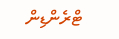ޓްރެންޑިން